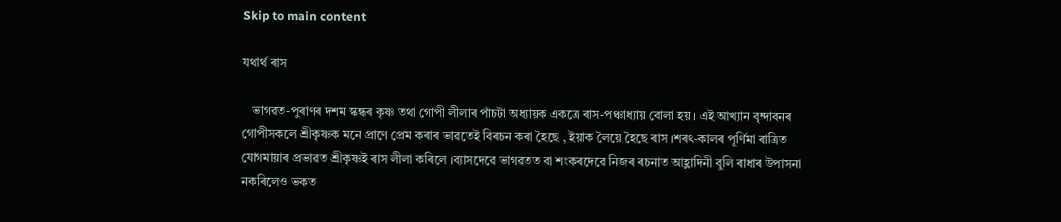Skip to main content

যথাৰ্থ ৰাস

   ভাগৱত-পুৰাণৰ দশম স্কন্ধৰ কৃষ্ণ তথা গোপী লীলাৰ পাঁচটা অধ্যায়ক একত্রে ৰাস-পঞ্চাধ্যায় বোলা হয় । এই আখ্যান বৃন্দাবনৰ গোপীসকলে শ্রীকৃষ্ণক মনে প্রাণে প্রেম কৰাৰ ভাৱতেই বিৰচন কৰা হৈছে , ইয়াক লৈয়ে হৈছে ৰাস ।শৰৎ-কালৰ পূৰ্ণিমা ৰাত্রিত যোগমায়াৰ প্রভাৱত শ্রীকৃষ্ণই ৰাস লীলা কৰিলে ।ব্যাসদেৱে ভাগৱতত বা শংকৰদেৱে নিজৰ ৰচনাত আহ্লাদিনী বুলি ৰাধাৰ উপাসনা নকৰিলেও ভকত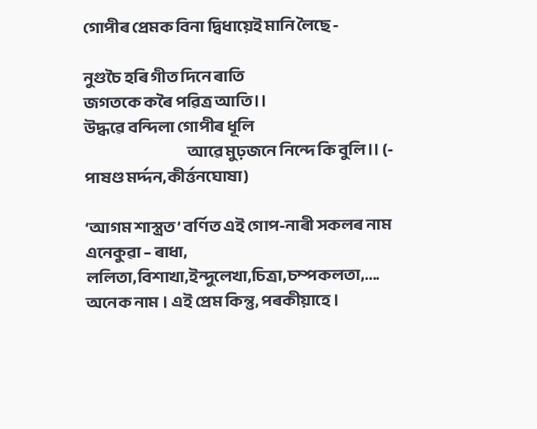গোপীৰ প্রেমক বিনা দ্বিধায়েই মানি লৈছে -

নুগুচৈ হৰি গীত দিনে ৰাতি
জগতকে কৰৈ পৱিত্র আতি।।
উদ্ধৱে বন্দিলা গোপীৰ ধূলি
                                       আৱে মুঢ়জনে নিন্দে কি বুলি।। (- পাষণ্ড মৰ্দ্দন,কীৰ্ত্তনঘোষা)

‘আগম শাস্ত্রত’ বৰ্ণিত এই গোপ-নাৰী সকলৰ নাম এনেকুৱা – ৰাধা, ললিতা,বিশাখা,ইন্দুলেখা,চিত্রা,চম্পকলতা,.... অনেক নাম । এই প্রেম কিন্তু, পৰকীয়াহে ।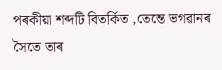পৰকীয়া শব্দটি বিতৰ্কিত ,তেন্তে ভগৱানৰ সৈতে তাৰ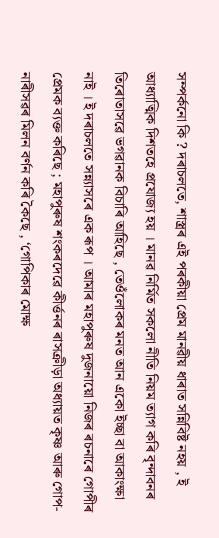সম্পৰ্কনো কি ? দৰাচলতে, শাস্ত্রৰ এই পৰকীয়া প্রেম মানৱীয় ধাৰাত সন্নিবিষ্ট নহয় , ই আধ্যাত্মিক দিশতহে প্রযোজ্য হয় । মানৱ নিৰ্মিত সকলো নীতি নিয়ম ত্যাগ কৰি বৃন্দাবনৰ তিৰোতাসৱে ভগৱানক বিচাৰি আহিছে , তেওঁলোকৰ মনত আন একো ইচ্ছা বা আকাংক্ষা নাই । ই দৰাচলতে সন্ন্যাসৰে এক ৰূপ । আমাৰ মহাপুৰুষ দুজনায়ো নিজৰ ৰচনাৰে গোপীৰ প্রেমক ব্যক্ত কৰিছে ; মহাপুৰুষ শংকৰদেৱে কীৰ্ত্তনৰ ৰাসক্রীড়া অধ্যায়ত কৃষ্ণ আৰু গোপ-নাৰীসৱৰ মিলন বৰ্ণন কৰি কৈছে , ‘গোপিকাৰ মোক্ষ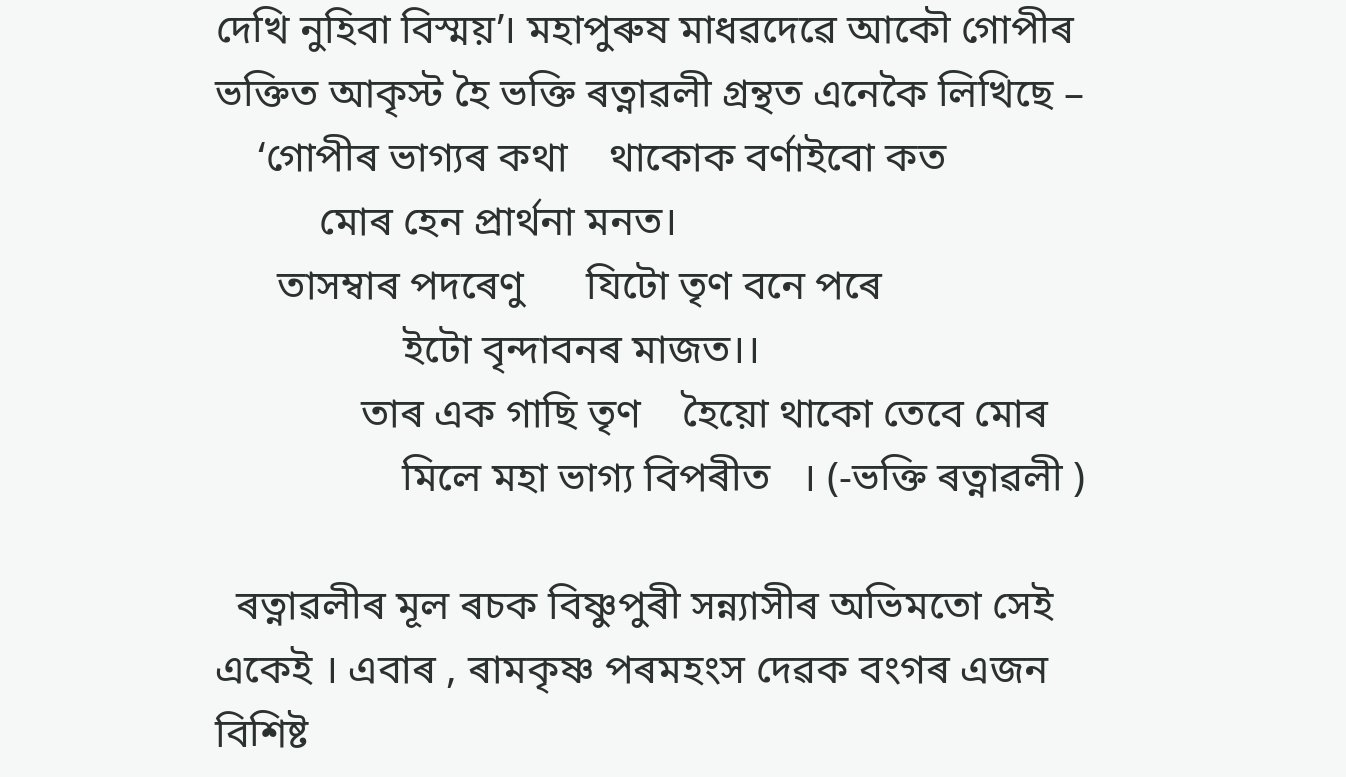দেখি নুহিবা বিস্ময়’। মহাপুৰুষ মাধৱদেৱে আকৌ গোপীৰ ভক্তিত আকৃস্ট হৈ ভক্তি ৰত্নাৱলী গ্রন্থত এনেকৈ লিখিছে –
    ‘গোপীৰ ভাগ্যৰ কথা    থাকোক বৰ্ণাইবো কত
          মোৰ হেন প্রাৰ্থনা মনত।
      তাসম্বাৰ পদৰেণু      যিটো তৃণ বনে পৰে
                  ইটো বৃন্দাবনৰ মাজত।।
              তাৰ এক গাছি তৃণ    হৈয়ো থাকো তেবে মোৰ
                  মিলে মহা ভাগ্য বিপৰীত   । (-ভক্তি ৰত্নাৱলী )

  ৰত্নাৱলীৰ মূল ৰচক বিষ্ণুপুৰী সন্ন্যাসীৰ অভিমতো সেই একেই । এবাৰ , ৰামকৃষ্ণ পৰমহংস দেৱক বংগৰ এজন বিশিষ্ট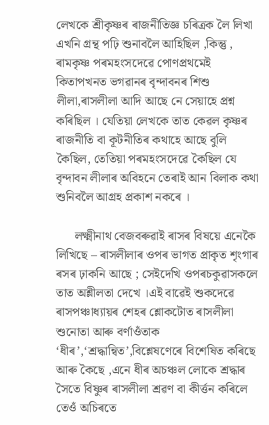লেখকে শ্রীকৃষ্ণৰ ৰাজনীতিজ্ঞ চৰিত্রক লৈ লিখা এখনি গ্রন্থ পঢ়ি শুনাবলৈ আহিছিল ,কিন্তু , ৰামকৃষ্ণ পৰমহংসদেৱে পোণপ্রথমেই কিতাপখনত ভগৱানৰ বৃন্দাবনৰ শিশু লীলা,ৰাসলীলা আদি আছে নে সেয়াহে প্রশ্ন কৰিছিল । যেতিয়া লেখকে তাত কেৱল কৃষ্ণৰ ৰাজনীতি বা কূটনীতিৰ কথাহে আছে বুলি কৈছিল, তেতিয়া পৰমহংসদেৱে কৈছিল যে বৃন্দাবন লীলাৰ অবিহনে তেৰাই আন বিলাক কথা শুনিবলৈ আগ্রহ প্রকাশ নকৰে ।

      লক্ষ্মীনাথ বেজবৰুৱাই ৰাসৰ বিষয়ে এনেকৈ লিখিছে – ৰাসলীলাৰ ওপৰ ভাগত প্রাকৃত শৃংগাৰ ৰসৰ ঢ়াকনি আছে ; সেইদেখি ওপৰচকুৱাসকলে তাত অশ্লীলতা দেখে ।এই বাৱেই শুকদেৱে ৰাসপঞ্চাধ্যায়ৰ শেহৰ শ্লোকটোত ৰাসলীলা শুনোতা আৰু বৰ্ণাওঁতাক ‘ধীৰ’,‘শ্রদ্ধান্বিত’,বিশ্লেষণেৰে বিশেষিত কৰিছে আৰু কৈছে ,এনে ধীৰ অচঞ্চল লোকে শ্রদ্ধাৰ সৈতে বিষ্ণুৰ ৰাসলীলা শ্রৱণ বা কীৰ্ত্তন কৰিলে তেওঁ অচিৰতে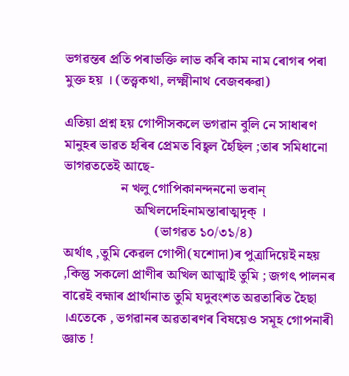ভগৱন্তৰ প্রতি পৰাভক্তি লাভ কৰি কাম নাম ৰোগৰ পৰা মুক্ত হয় । (তত্ত্বকথা, লক্ষ্মীনাথ বেজবৰুৱা)

এতিয়া প্রশ্ন হয় গোপীসকলে ভগৱান বুলি নে সাধাৰণ মানুহৰ ভাৱত হৰিৰ প্রেমত বিহ্বল হৈছিল ;তাৰ সমিধানো ভাগৱততেই আছে-
                 ন খলু গোপিকানন্দননো ভবান্
                     অখিলদেহিনামন্তাৰাত্মদৃক্ ।
                           (ভাগৱত ১০/৩১/৪)
অৰ্থাৎ ,তুমি কেৱল গোপী(যশোদা)ৰ পুত্রাদিয়েই নহয় ,কিন্তু সকলো প্রাণীৰ অখিল আত্মাই তুমি ; জগৎ পালনৰ বাৱেই বহ্মাৰ প্রাৰ্থানাত তুমি যদুবংশত অৱতাৰিত হৈছা ।এতেকে , ভগৱানৰ অৱতাৰণৰ বিষয়েও সমূহ গোপনাৰী  জ্ঞাত !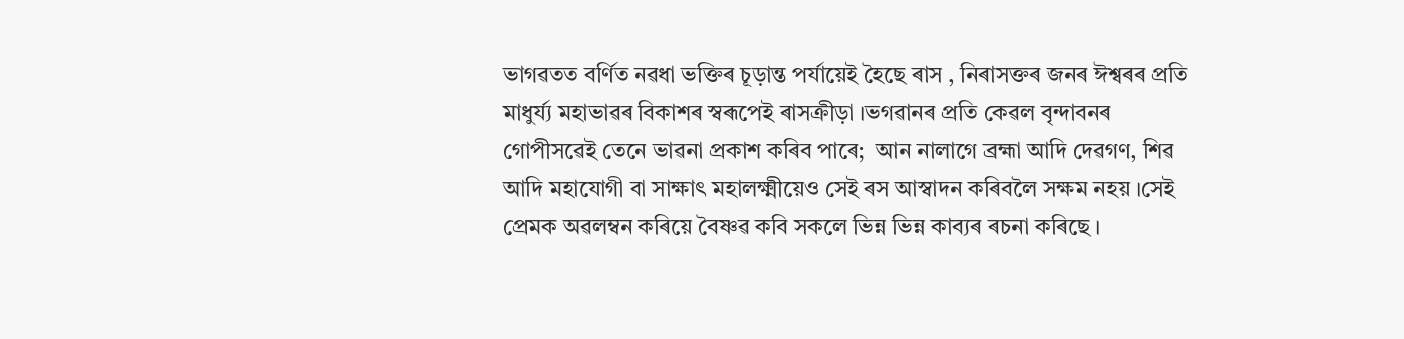ভাগৱতত বৰ্ণিত নৱধা ভক্তিৰ চূড়ান্ত পৰ্যায়েই হৈছে ৰাস , নিৰাসক্তৰ জনৰ ঈশ্বৰৰ প্রতি মাধুৰ্য্য মহাভাৱৰ বিকাশৰ স্বৰূপেই ৰাসক্রীড়া ।ভগৱানৰ প্রতি কেৱল বৃন্দাবনৰ গোপীসৱেই তেনে ভাৱনা প্রকাশ কৰিব পাৰে;  আন নালাগে ব্রহ্মা আদি দেৱগণ, শিৱ আদি মহাযোগী বা সাক্ষাৎ মহালক্ষ্মীয়েও সেই ৰস আস্বাদন কৰিবলৈ সক্ষম নহয় ।সেই প্রেমক অৱলম্বন কৰিয়ে বৈষ্ণৱ কবি সকলে ভিন্ন ভিন্ন কাব্যৰ ৰচনা কৰিছে ।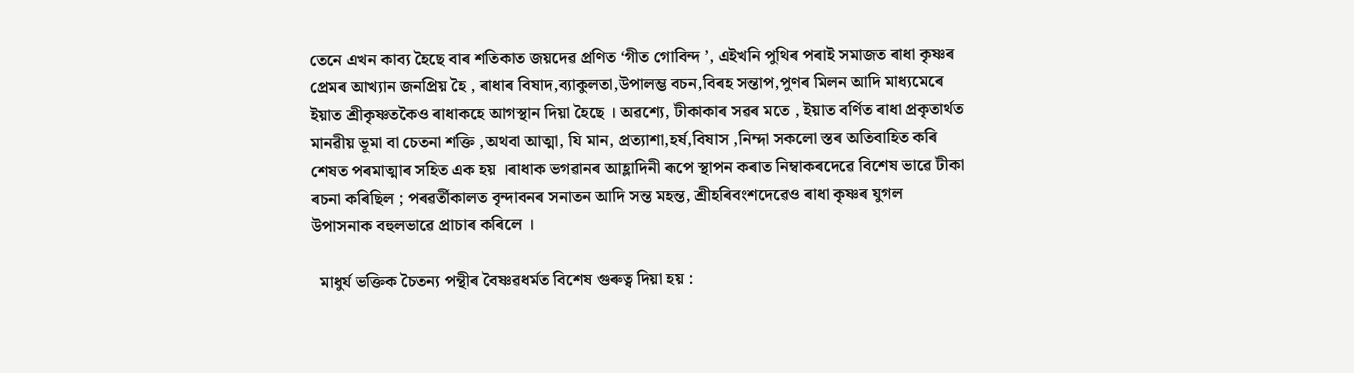তেনে এখন কাব্য হৈছে বাৰ শতিকাত জয়দেৱ প্রণিত ‘গীত গোবিন্দ ’, এইখনি পুথিৰ পৰাই সমাজত ৰাধা কৃষ্ণৰ প্রেমৰ আখ্যান জনপ্রিয় হৈ , ৰাধাৰ বিষাদ,ব্যাকুলতা,উপালম্ভ বচন,বিৰহ সন্তাপ,পুণৰ মিলন আদি মাধ্যমেৰে ইয়াত শ্রীকৃষ্ণতকৈও ৰাধাকহে আগস্থান দিয়া হৈছে । অৱশ্যে, টীকাকাৰ সৱৰ মতে , ইয়াত বৰ্ণিত ৰাধা প্রকৃতাৰ্থত মানৱীয় ভূমা বা চেতনা শক্তি ,অথবা আত্মা, যি মান, প্রত্যাশা,হৰ্ষ,বিষাস ,নিম্দা সকলো স্তৰ অতিবাহিত কৰি শেষত পৰমাত্মাৰ সহিত এক হয় ।ৰাধাক ভগৱানৰ আহ্লাদিনী ৰূপে স্থাপন কৰাত নিম্বাকৰদেৱে বিশেষ ভাৱে টীকা ৰচনা কৰিছিল ; পৰৱৰ্তীকালত বৃন্দাবনৰ সনাতন আদি সন্ত মহন্ত, শ্রীহৰিবংশদেৱেও ৰাধা কৃষ্ণৰ যুগল উপাসনাক বহুলভাৱে প্রাচাৰ কৰিলে ।

  মাধুৰ্য ভক্তিক চৈতন্য পন্থীৰ বৈষ্ণৱধৰ্মত বিশেষ গুৰুত্ব দিয়া হয় :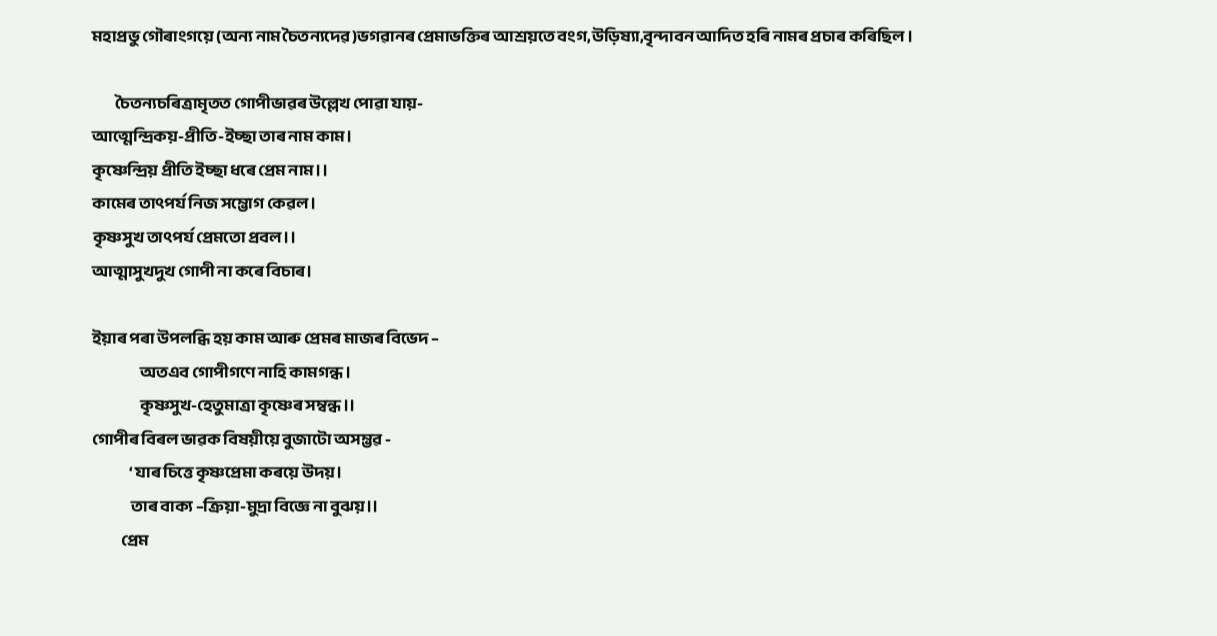মহাপ্রভু গৌৰাংগয়ে (অন্য নাম চৈতন্যদেৱ)ভগৱানৰ প্রেমাভক্তিৰ আশ্রয়তে বংগ,উড়িষ্যা,বৃন্দাবন আদিত হৰি নামৰ প্রচাৰ কৰিছিল ।

         চৈতন্যচৰিত্রামৃতত গোপীভাৱৰ উল্লেখ পোৱা যায়-
আত্মেন্দ্রিকয়-প্রীতি-ইচ্ছা তাৰ নাম কাম।
কৃষ্ণেন্দ্রিয় প্রীতি ইচ্ছা ধৰে প্রেম নাম।।
কামেৰ তাৎপৰ্য নিজ সম্ভোগ কেৱল।
কৃষ্ণসুখ তাৎপৰ্য প্রেমতো প্রবল।।
আত্মাসুখদুখ গোপী না কৰে বিচাৰ।

ইয়াৰ পৰা উপলব্ধি হয় কাম আৰু প্রেমৰ মাজৰ বিভেদ –
                  অতএব গোপীগণে নাহি কামগন্ধ।
                  কৃষ্ণসুখ-হেতুমাত্রা কৃষ্ণেৰ সম্বন্ধ।।
গোপীৰ বিৰল ভাৱক বিষয়ীয়ে বুজাটো অসম্ভৱ -
              ‘ যাৰ চিত্তে কৃষ্ণপ্রেমা কৰয়ে উদয়।
               তাৰ বাক্য –ক্রিয়া-মুদ্রা বিজ্ঞে না বুঝয়।।
           প্রেম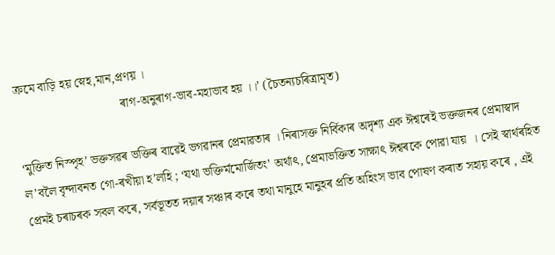ক্রমে বাড়ি হয় স্নেহ,মান,প্রণয় ।
                                  ৰাগ-অনুৰাগ-ভাব-মহাভাব হয় ।।’ (চৈতন্যচৰিত্রামৃত)

‘মুক্তিত নিস্পৃহ’ ভক্তসৱৰ ভক্তিৰ বাৱেই ভগৱানৰ প্রেমাৱতাৰ । নিৰাসক্ত নিৰ্বিকাৰ অদৃশ্য এক ঈশ্বৰেই ভক্তজনৰ প্রেমাস্বাদ ল’বলৈ বৃন্দাবনত গো-ৰখীয়া হ’লহি ; ‘যথা ভক্তিৰ্মমোৰ্জিতং’ অৰ্থাৎ, প্রেমাভক্তিত সাক্ষাৎ ঈশ্বৰকে পোৱা যায়  । সেই স্বাৰ্থৰহিত প্রেমই চৰাচৰক সবল কৰে, সৰ্বভূতত দয়াৰ সঞ্চাৰ কৰে তথা মানুহে মানুহৰ প্রতি অহিংস ভাব পোষণ কৰাত সহায় কৰে , এই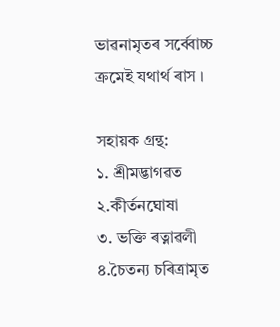ভাৱনামৃতৰ সৰ্ব্বোচ্চ ক্রমেই যথাৰ্থ ৰাস ।

সহায়ক গ্রন্থ:
১. শ্রীমদ্ভাগৱত
২.কীৰ্তনঘোষা
৩. ভক্তি ৰত্নাৱলী
৪.চৈতন্য চৰিত্রামৃত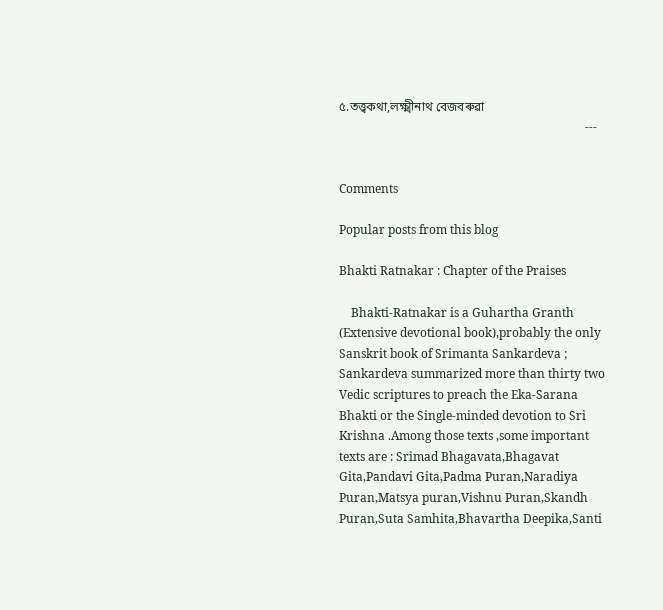৫.তত্ত্বকথা,লক্ষ্মীনাথ বেজবৰুৱা
                                                                                  ---


Comments

Popular posts from this blog

Bhakti Ratnakar : Chapter of the Praises

    Bhakti-Ratnakar is a Guhartha Granth (Extensive devotional book),probably the only Sanskrit book of Srimanta Sankardeva ; Sankardeva summarized more than thirty two Vedic scriptures to preach the Eka-Sarana Bhakti or the Single-minded devotion to Sri Krishna .Among those texts ,some important texts are : Srimad Bhagavata,Bhagavat Gita,Pandavi Gita,Padma Puran,Naradiya Puran,Matsya puran,Vishnu Puran,Skandh Puran,Suta Samhita,Bhavartha Deepika,Santi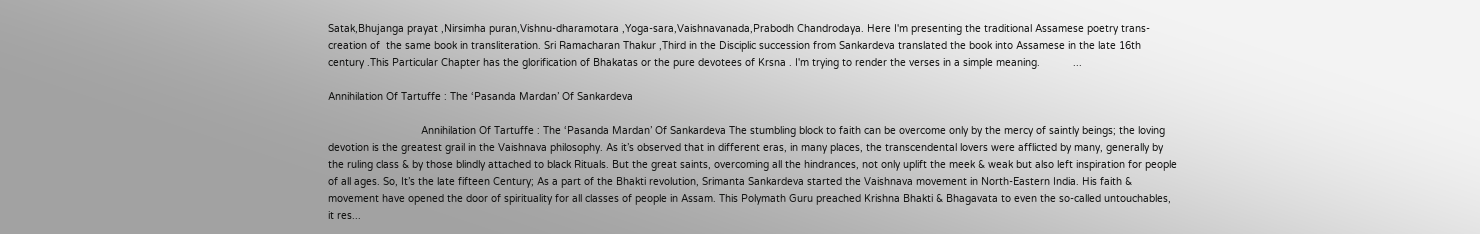Satak,Bhujanga prayat ,Nirsimha puran,Vishnu-dharamotara ,Yoga-sara,Vaishnavanada,Prabodh Chandrodaya. Here I'm presenting the traditional Assamese poetry trans-creation of  the same book in transliteration. Sri Ramacharan Thakur ,Third in the Disciplic succession from Sankardeva translated the book into Assamese in the late 16th century .This Particular Chapter has the glorification of Bhakatas or the pure devotees of Krsna . I'm trying to render the verses in a simple meaning.           ...

Annihilation Of Tartuffe : The ‘Pasanda Mardan’ Of Sankardeva

                               Annihilation Of Tartuffe : The ‘Pasanda Mardan’ Of Sankardeva The stumbling block to faith can be overcome only by the mercy of saintly beings; the loving devotion is the greatest grail in the Vaishnava philosophy. As it’s observed that in different eras, in many places, the transcendental lovers were afflicted by many, generally by the ruling class & by those blindly attached to black Rituals. But the great saints, overcoming all the hindrances, not only uplift the meek & weak but also left inspiration for people of all ages. So, It’s the late fifteen Century; As a part of the Bhakti revolution, Srimanta Sankardeva started the Vaishnava movement in North-Eastern India. His faith & movement have opened the door of spirituality for all classes of people in Assam. This Polymath Guru preached Krishna Bhakti & Bhagavata to even the so-called untouchables, it res...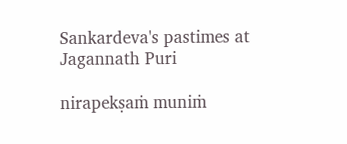Sankardeva's pastimes at Jagannath Puri

nirapekṣaṁ muniṁ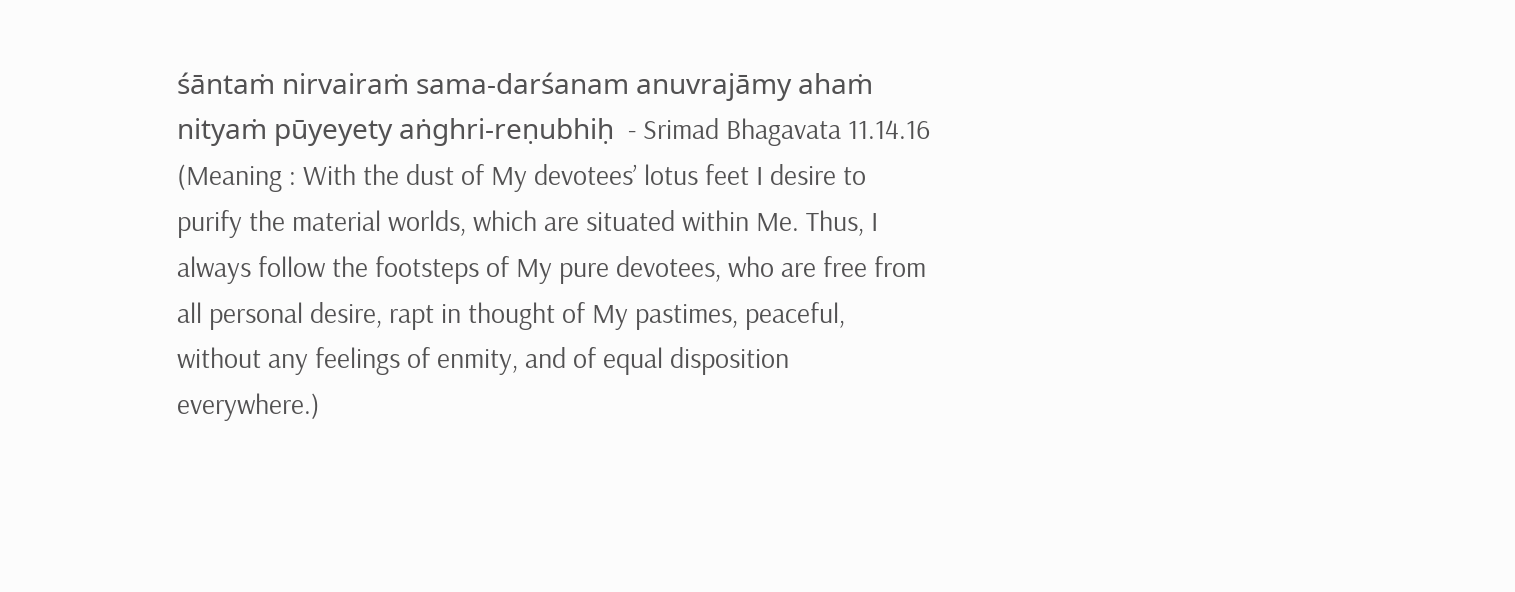śāntaṁ nirvairaṁ sama-darśanam anuvrajāmy ahaṁ nityaṁ pūyeyety aṅghri-reṇubhiḥ  - Srimad Bhagavata 11.14.16 (Meaning : With the dust of My devotees’ lotus feet I desire to purify the material worlds, which are situated within Me. Thus, I always follow the footsteps of My pure devotees, who are free from all personal desire, rapt in thought of My pastimes, peaceful, without any feelings of enmity, and of equal disposition everywhere.)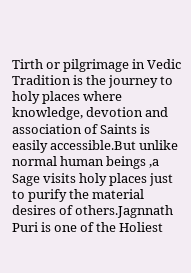Tirth or pilgrimage in Vedic Tradition is the journey to holy places where knowledge, devotion and association of Saints is easily accessible.But unlike normal human beings ,a Sage visits holy places just to purify the material desires of others.Jagnnath Puri is one of the Holiest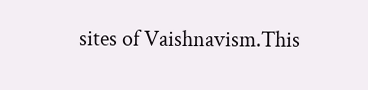sites of Vaishnavism.This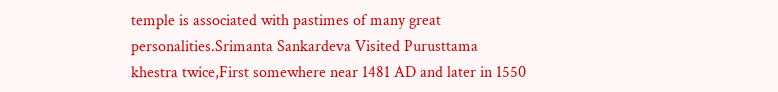temple is associated with pastimes of many great personalities.Srimanta Sankardeva Visited Purusttama khestra twice,First somewhere near 1481 AD and later in 1550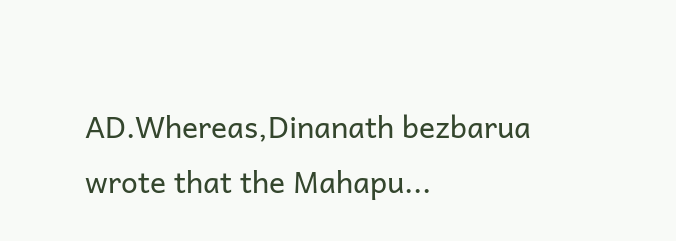AD.Whereas,Dinanath bezbarua wrote that the Mahapu...